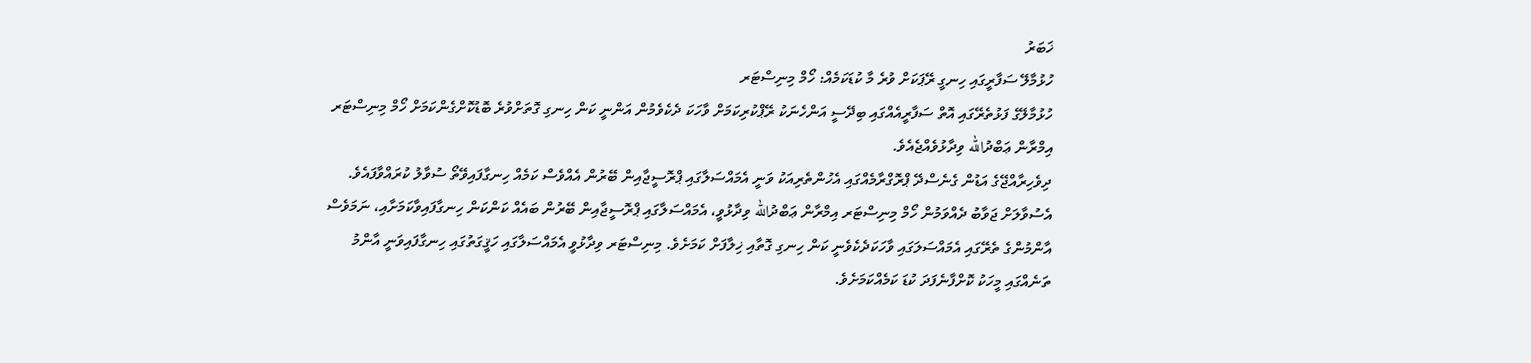ޚަބަރު
ހުޅުމާލޭ ސަފާރީގައި ހިނގީ ރޭޕަކަށް ވުރެ މާ ކުޑަކަމެއް: ހޯމް މިނިސްޓަރ
ހުޅުމާލޭގެ ފަޅުތެރޭގައި އޮތް ސަފާރީއެއްގައި ބިދޭސީ އަންހެނަކު ރޭޕްކުރިކަމަށް ވާހަކަ ދެކެވެމުން އަންނީ ކަން ހިނގި ގޮތަށްވުރެ ބޮޑުކޮށްގެންކަމަށް ހޯމް މިނިސްޓަރ އިމްރާން ޢަބްދުالله ވިދާޅުވެއްޖެއެވެ.
ދިވެހިރާއްޖޭގެ އަޑުން ގެނެސްދޭ ޕްރޮގްރާމެއްގައި އެހުންތެރިއަކު ވަނީ އެމައްސަލާގައި ޕްރޮސީޖާއިން ބޭރުން އެއްވެސް ކަމެއް ހިނގާފައިވޭތޯ ސުވާލު ކުރައްވާފައެވެ. އެސުވާލަށް ޖަވާބު ދެއްވަމުން ހޯމް މިނިސްޓަރ އިމްރާން ޢަބްދުالله ވިދާޅުވީ، އެމައްސަލާގައި ޕްރޮސީޖާއިން ބޭރުން ބައެއް ކަންކަން ހިނގާފައިވާކަމަށާއި، ނަމަވެސް އާންމުންގެ ތެރޭގައި އެމައްސަލަގައި ވާހަކަދެކެވެނީ ކަން ހިނގި ގޮތާއި ޚިލާފަށް ކަމަށެވެ. މިނިސްޓަރ ވިދާޅުވީ އެމައްސަލާގައި ހަޤީގަތުގައި ހިނގާފައިވަނީ އާންމު ތަނެއްގައި މީހަކު ކޮށްފާނެފަދަ ކުޑަ ކަމެއްކަމަށެވެ.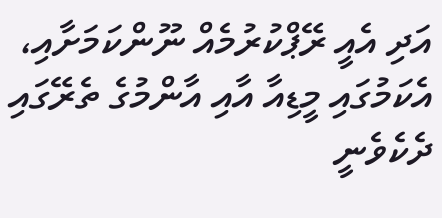އަދި އެއީ ރޭޕްކުރުމެއް ނޫންކަމަށާއި، އެކަމުގައި މީޑިއާ އާއި އާންމުގެ ތެރޭގައި ދެކެވެނީ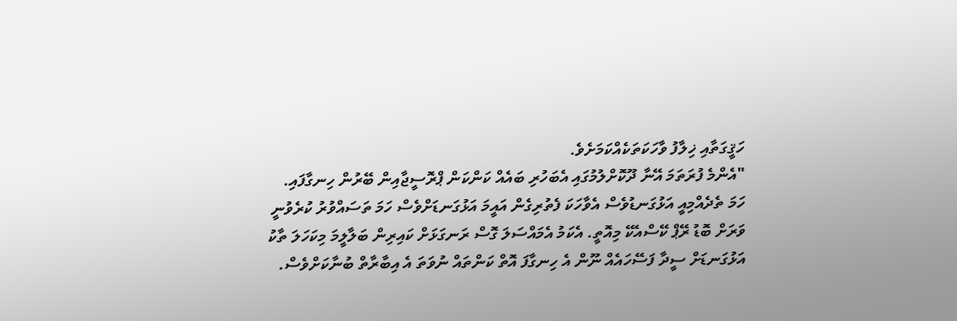ހަޤީގަތާއި ޚިލާފު ވާހަކަތަކެއްކަމަށެވެ.
"އެންމެ ފުރަތަމަ އޭނާ ދޫކޮށްލުމުގައި އެބަހުރި ބައެއް ކަންކަން ޕްރޮސީޖާއިން ބޭރުން ހިނގާފައި. ހަމަ ތެދެއްމިއީ އަޅުގަނޑުވެސް އެވާހަކަ ފެތުރިގެން އައީމަ އަޅުގަނޑަށްވެސް ހަމަ ތަސައްވުރު ކުރެވުނީ ވަރަށް ބޮޑު ރޭޕް ކޭސްއެކޭ މިއޮތީ. އެކަމު އެމައްސަލަ ގޮސް ރަނގަޅަށް ކައިރިން ބަލާލީމަ މިކަހަލަ ތާކު އަޅުގަނޑަށް ސީދާ ފަސޭހައެއް ނޫން އެ ހިނގާފަ އޮތް ކަންތައް ނުވަތަ އެ އިބާރާތް ބުނާކަށްވެސް.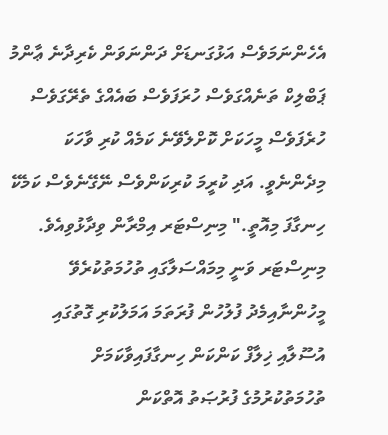އެހެންނަމަވެސް އަޅުގަނޑަށް ދަންނަވަން ކެރިދާނެ ޢާންމު ޕަބްލިކް ތަނެއްގަވެސް ހުރަފަވެސް ބައެއްގެ ތެރޭގަވެސް ހުރެފަވެސް މީހަކަށް ކޮށްލެވޭނެ ކަމެއް ކުރި ވާހަކަ މިދެންނެވީ. އަދި ކުރީމަ ކުރިކަންވެސް ނޭގޭނެވެސް ކަމެކޭ ހިނގާފަ މިއޮތީ." މިނިސްޓަރ އިމްރާން ވިދާޅުވިއެވެ.
މިނިސްޓަރ ވަނީ މިމައްސަލާގައި ތުހުމަތުކުރެވޭ މީހުންނާއިމެދު ފުލުހުން ފުރަތަމަ އަމަލުކުރި ގޮތުގައި އުސޫލާއި ޚިލާފް ކަންކަން ހިނގާފައިވާކަމަށް ތުހުމަތުކުރުމުގެ ފުރުޞަތު އޮތްކަން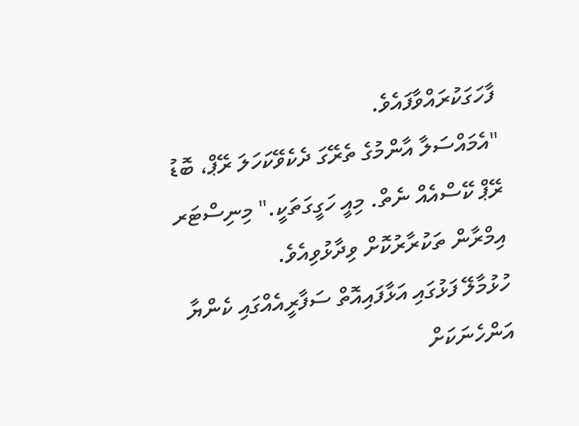ފާހަގަކުރައްވާފައެވެ.
"އެމައްސަލާ އާންމުގެ ތެރޭގަ ދެކެވޭކަހަލަ ރޭޕް، ބޮޑު ރޭޕް ކޭސްއެއް ނެތް. މިއީ ހަގީގަތަކީ." މިނިސްޓަރ އިމްރާން ތަކުރާރުކޮށް ވިދާޅުވިއެވެ.
ހުޅުމާލޭ ފަޅުގައި އަޅާފައިއޮތް ސަފާރީއެއްގައި ކެންޔާ އަންހެނަކަށް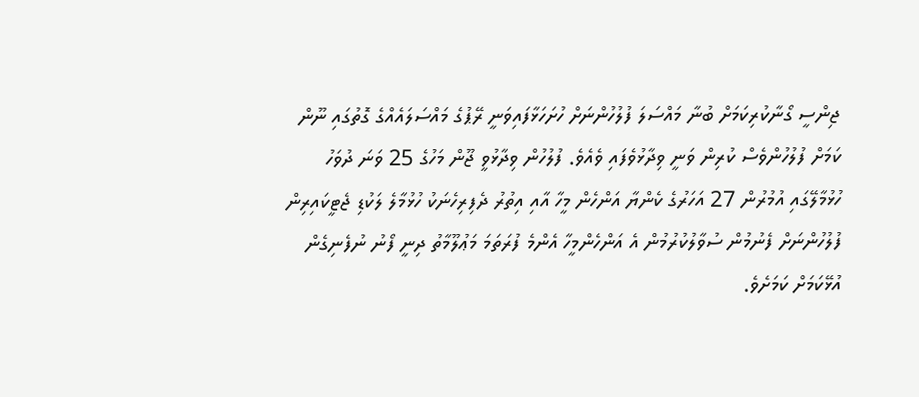ޖިންސީ ގޯނާކުރިކަމަށް ބުނާ މައްސަލަ ފުލުހުންނަށް ހުށަހަޅާފައިވަނީ ރޭޕުގެ މައްސަލައެއްގެ ގޮތުގައި ނޫން ކަމަށް ފުލުހުންވެސް ކުރިން ވަނީ ވިދާޅުވެފައި ވެއެވެ. ފުލުހުން ވިދާޅުވީ ޖޫން މަހުގެ 25 ވަނަ ދުވަހު ހުޅުމާލޭގައި އުމުރުން 27 އަހަރުގެ ކެންޔާ އަންހެން މީހާ އާއި އިތުރު ދެފިރިހެނަކު ހުޅުމާލެ ލަކުޑި ޖެޓީކައިރިން ފުލުހުންނަށް ފެނުމުން ސުވާލުކުރުމުން އެ އަންހެންމީހާ އެންމެ ފުރަތަމަ މަޢުލޫމާތު ދިނީ ފޯނު ނުފެނިގެން އުޅޭކަމަށް ކަމަށެވެ.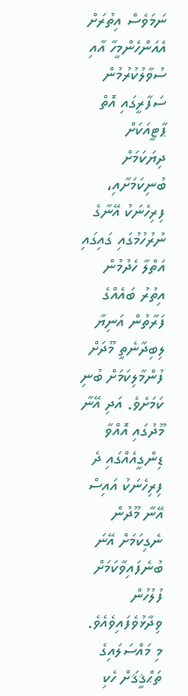ނަމަވެސް އިތުރަށް އެއަންހެންމީހާ އާއި ސުވާލުކުރުމުން ސަފާރީގައި އޮތް ޕާޓީއަކަށް ދިޔަކަމަށް ބުނިކަމަށާއި، ފިރިހެނަކު އޭނާގެ ނުރުހުމުގައި ގައިގައި އަތްލާ ހެދުމުން އިތުރު ބައެއްގެ ފަރާތުން އަނިޔާ ލިބިދާނެތީ މޫދަށް ފުންމާލިކަމަށް ބުނި ކަމަށެވެ. އަދި އޭނާ މޫދުގައި އޮއްވާ ޑިންގީއެއްގައި ދެ ފިރިހެނަކު އައިސް އޭނާ މޫދުން ނެގިކަމަށް އޭނަ ބުނެފައިވާކަމަށް ފުލުހުން ވިދާޅުވެފައިވެއެވެ.
މި މައްސަލައިގެ ތަޙްޤީޤަށް ހެކި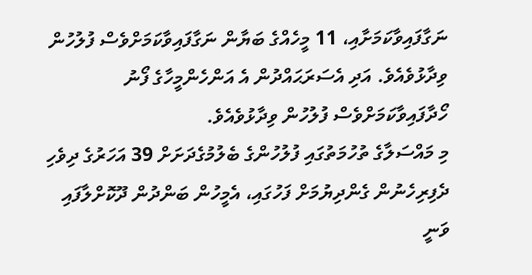ނަގާފައިވާކަމަށާއި، 11 މީހެއްގެ ބަޔާން ނަގާފައިވާކަމަށްވެސް ފުލުހުން ވިދާޅުވެއެވެ. އަދި އެސަރަޙައްދުން އެ އަންހެންމީހާގެ ފޯނު ހޯދާފައިވާކަމަށްވެސް ފުލުހުން ވިދާޅުވެއެވެ.
މި މައްސަލާގެ ތުހުމަތުގައި ފުލުހުންގެ ބެލުމުގެދަށަށް 39 އަހަރުގެ ދިވެހި ދެފިރިހެނުން ގެންދިޔުމަށް ފަހުގައި، އެމީހުން ބަންދުން ދޫކޮށްލާފައި ވަނީ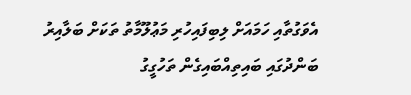އެވަގުތާއި ހަމައަށް ލިބިފައިހުރި މަޢުލޫމާތު ތަކަށް ބަލާއިރު ބަންދުގައި ބައިތިއްބައިގެން ތަހުގީގު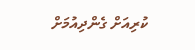ކުރިއަށް ގެންދިއުމަށް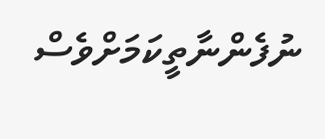ނުފެންނާތީކަމަށްވެސް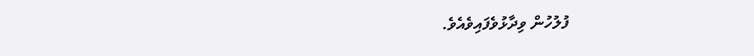ފުލުހުން ވިދާޅުވެފައިވެއެވެ.